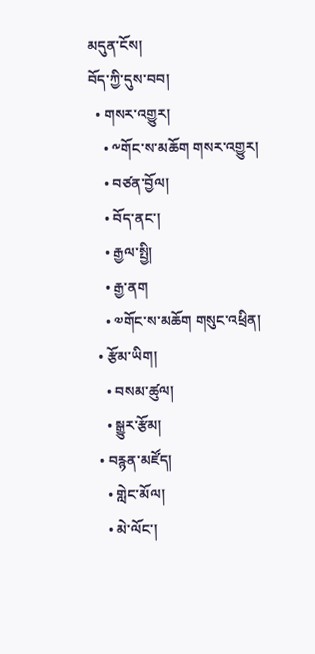མདུན་ངོས།
བོད་ཀྱི་དུས་བབ།
  • གསར་འགྱུར།
    • ༸གོང་ས་མཆོག གསར་འགྱུར།
    • བཙན་བྱོལ།
    • བོད་ནང་།
    • རྒྱལ་སྤྱི།
    • རྒྱ་ནག
    • ༧གོང་ས་མཆོག གསུང་འཕྲིན།
  • རྩོམ་ཡིག།
    • བསམ་ཚུལ།
    • སྒྱུར་རྩོམ།
  • བརྙན་མཛོད།
    • གླེང་མོལ།
    • མེ་ལོང་།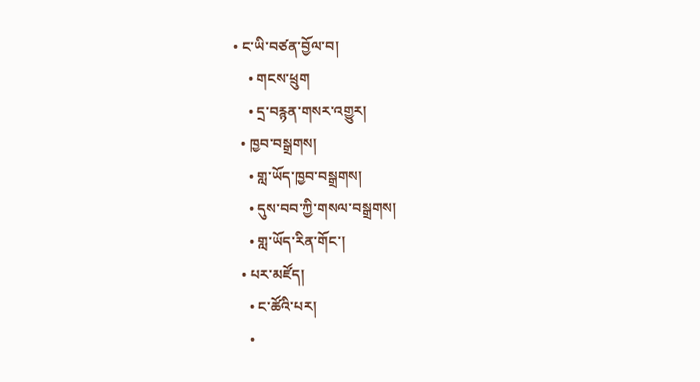• ང་ཡི་བཙན་བྱོལ་བ།
    • གངས་ཕྲུག
    • དྲ་བརྙན་གསར་འགྱུར།
  • ཁྱབ་བསྒྲགས།
    • གླ་ཡོད་ཁྱབ་བསྒྲགས།
    • དུས་བབ་ཀྱི་གསལ་བསྒྲགས།
    • གླ་ཡོད་རིན་གོང་།
  • པར་མཛོད།
    • ང་ཚོའི་པར།
    •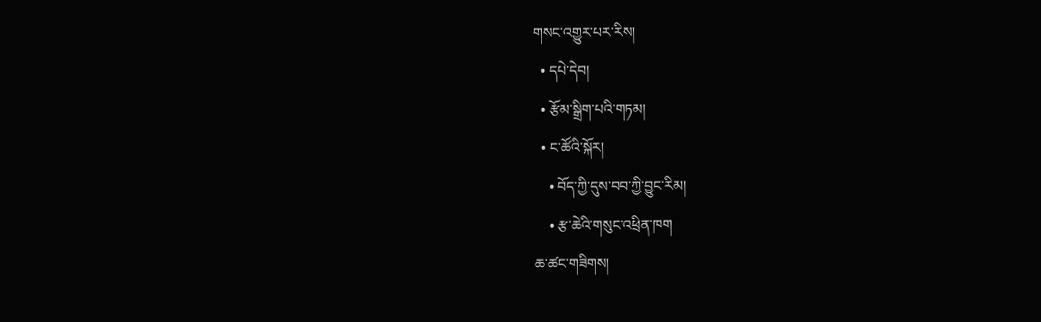གསང་འགྱུར་པར་རིས།
  • དཔེ་དེབ།
  • རྩོམ་སྒྲིག་པའི་གཏམ།
  • ང་ཚོའི་སྐོར།
    • བོད་ཀྱི་དུས་བབ་ཀྱི་བྱུང་རིམ།
    • རྩ་ཆེའི་གསུང་འཕྲིན་ཁག
ཆ་ཚང་གཟིགས།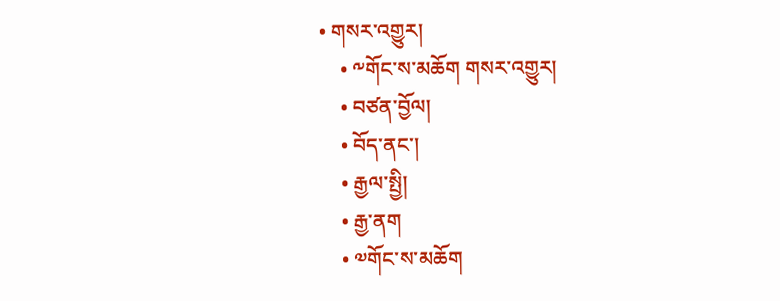• གསར་འགྱུར།
    • ༸གོང་ས་མཆོག གསར་འགྱུར།
    • བཙན་བྱོལ།
    • བོད་ནང་།
    • རྒྱལ་སྤྱི།
    • རྒྱ་ནག
    • ༧གོང་ས་མཆོག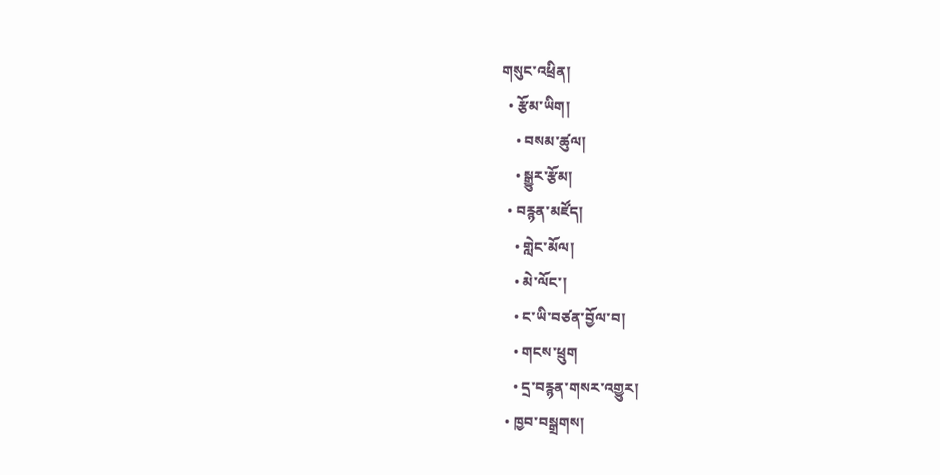གསུང་འཕྲིན།
  • རྩོམ་ཡིག།
    • བསམ་ཚུལ།
    • སྒྱུར་རྩོམ།
  • བརྙན་མཛོད།
    • གླེང་མོལ།
    • མེ་ལོང་།
    • ང་ཡི་བཙན་བྱོལ་བ།
    • གངས་ཕྲུག
    • དྲ་བརྙན་གསར་འགྱུར།
  • ཁྱབ་བསྒྲགས།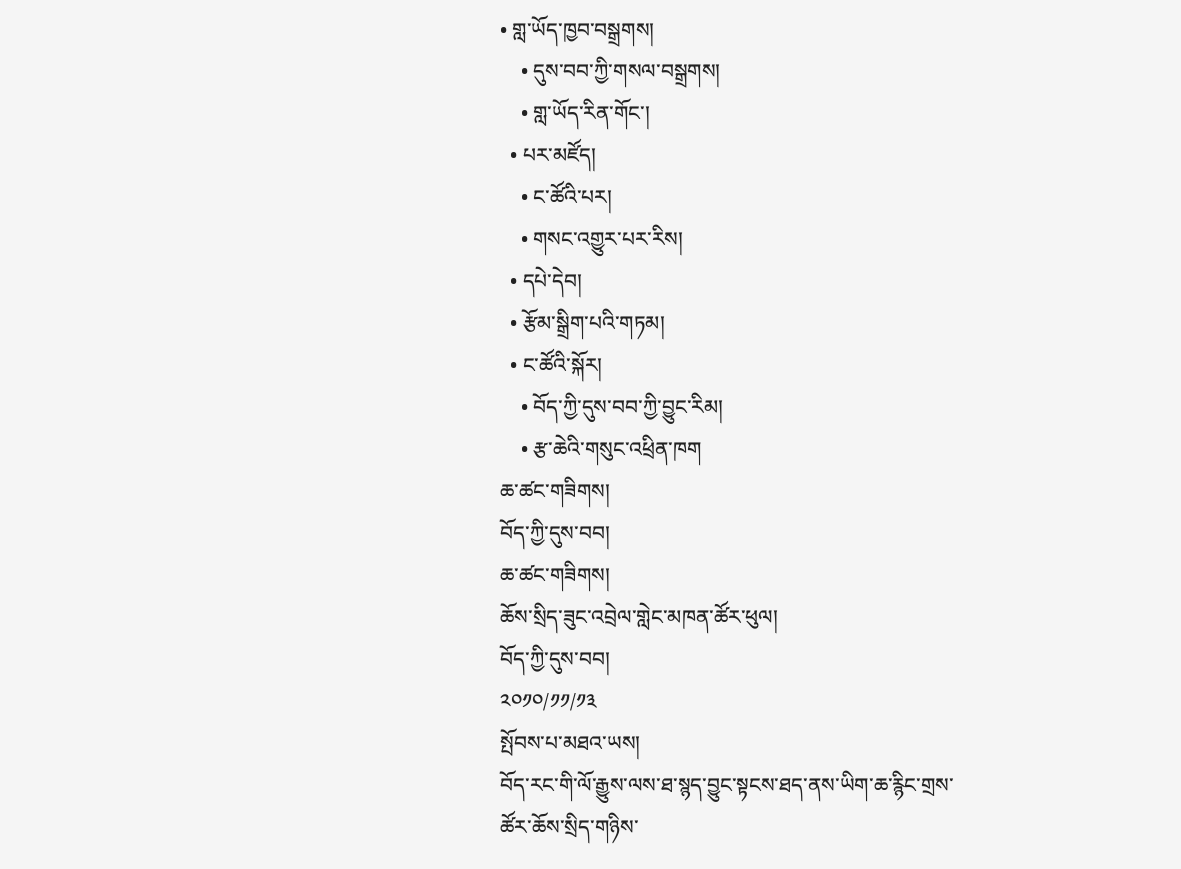• གླ་ཡོད་ཁྱབ་བསྒྲགས།
    • དུས་བབ་ཀྱི་གསལ་བསྒྲགས།
    • གླ་ཡོད་རིན་གོང་།
  • པར་མཛོད།
    • ང་ཚོའི་པར།
    • གསང་འགྱུར་པར་རིས།
  • དཔེ་དེབ།
  • རྩོམ་སྒྲིག་པའི་གཏམ།
  • ང་ཚོའི་སྐོར།
    • བོད་ཀྱི་དུས་བབ་ཀྱི་བྱུང་རིམ།
    • རྩ་ཆེའི་གསུང་འཕྲིན་ཁག
ཆ་ཚང་གཟིགས།
བོད་ཀྱི་དུས་བབ།
ཆ་ཚང་གཟིགས།
ཆོས་སྲིད་ཟུང་འབྲེལ་གླེང་མཁན་ཚོར་ཕུལ།
བོད་ཀྱི་དུས་བབ།
༢༠༡༠/༡༡/༡༣
སྤོབས་པ་མཐའ་ཡས།
བོད་རང་གི་ལོ་རྒྱུས་ལས་ཐ་སྙད་བྱུང་སྟངས་ཐད་ནས་ཡིག་ཆ་རྙིང་གྲས་ཚོར་ཆོས་སྲིད་གཉིས་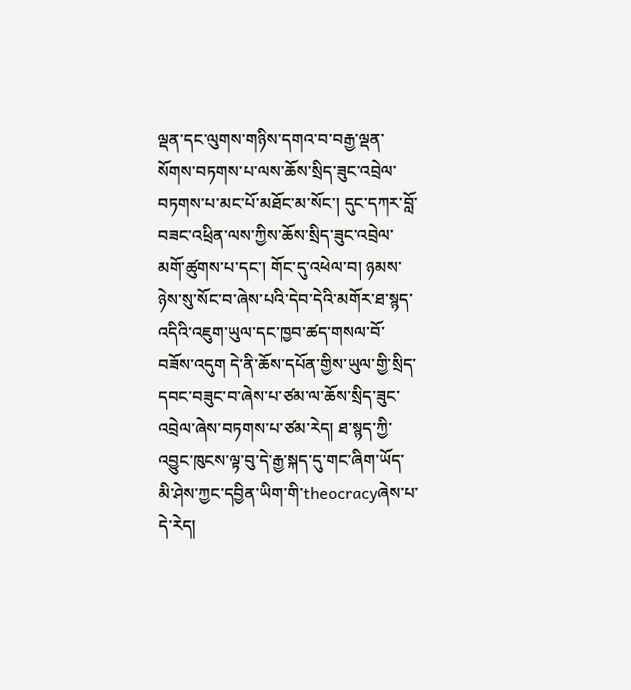ལྡན་དང་ལུགས་གཉིས་དགའ་བ་བརྒྱ་ལྡན་སོགས་བཏགས་པ་ལས་ཆོས་སྲིད་ཟུང་འབྲེལ་བཏགས་པ་མང་པོ་མཐོང་མ་སོང་། དུང་དཀར་བློ་བཟང་འཕྲིན་ལས་ཀྱིས་ཆོས་སྲིད་ཟུང་འབྲེལ་མགོ་ཚུགས་པ་དང་། གོང་དུ་འཕེལ་བ། ཉམས་ཉེས་སུ་སོང་བ་ཞེས་པའི་དེབ་དེའི་མགོར་ཐ་སྙད་འདིའི་འཇུག་ཡུལ་དང་ཁྱབ་ཚད་གསལ་བོ་བཟོས་འདུག དེ་ནི་ཆོས་དཔོན་གྱིས་ཡུལ་གྱི་སྲིད་དབང་བཟུང་བ་ཞེས་པ་ཙམ་ལ་ཆོས་སྲིད་ཟུང་འབྲེལ་ཞེས་བཏགས་པ་ཙམ་རེད། ཐ་སྙད་ཀྱི་འབྱུང་ཁུངས་ལྟ་བུ་དེ་རྒྱ་སྐད་དུ་གང་ཞིག་ཡོད་མི་ཤེས་ཀྱང་དབྱིན་ཡིག་གི་theocracyཞེས་པ་དེ་རེད།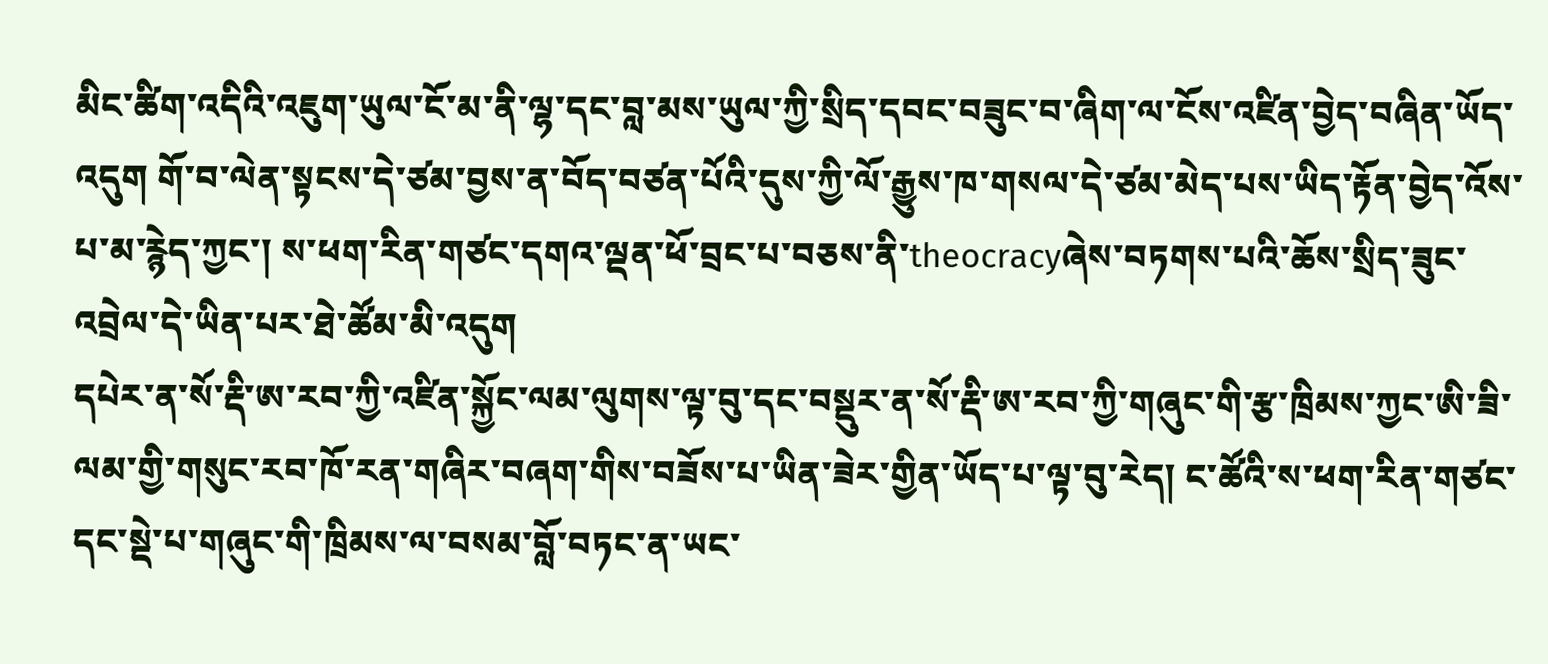མིང་ཚིག་འདིའི་འཇུག་ཡུལ་ངོ་མ་ནི་ལྷ་དང་བླ་མས་ཡུལ་ཀྱི་སྲིད་དབང་བཟུང་བ་ཞིག་ལ་ངོས་འཛིན་བྱེད་བཞིན་ཡོད་འདུག གོ་བ་ལེན་སྟངས་དེ་ཙམ་བྱས་ན་བོད་བཙན་པོའི་དུས་ཀྱི་ལོ་རྒྱུས་ཁ་གསལ་དེ་ཙམ་མེད་པས་ཡིད་རྟོན་བྱེད་འོས་པ་མ་རྙེད་ཀྱང་། ས་ཕག་རིན་གཙང་དགའ་ལྡན་ཕོ་བྲང་པ་བཅས་ནི་theocracyཞེས་བཏགས་པའི་ཆོས་སྲིད་ཟུང་འབྲེལ་དེ་ཡིན་པར་ཐེ་ཚོམ་མི་འདུག
དཔེར་ན་སོ་རྡི་ཨ་རབ་ཀྱི་འཛིན་སྐྱོང་ལམ་ལུགས་ལྟ་བུ་དང་བསྡུར་ན་སོ་རྡི་ཨ་རབ་ཀྱི་གཞུང་གི་རྩ་ཁྲིམས་ཀྱང་ཨི་ཟི་ལམ་གྱི་གསུང་རབ་ཁོ་རན་གཞིར་བཞག་གིས་བཟོས་པ་ཡིན་ཟེར་གྱིན་ཡོད་པ་ལྟ་བུ་རེད། ང་ཚོའི་ས་ཕག་རིན་གཙང་དང་སྡེ་པ་གཞུང་གི་ཁྲིམས་ལ་བསམ་བློ་བཏང་ན་ཡང་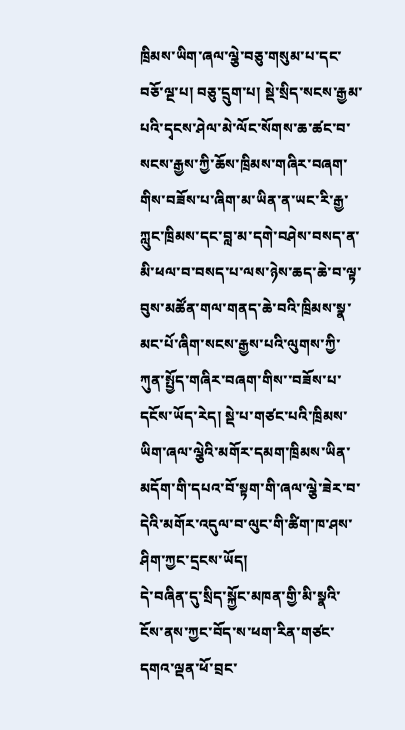ཁྲིམས་ཡིག་ཞལ་ལྕེ་བཅུ་གསུམ་པ་དང་བཅོ་ལྔ་པ། བཅུ་དྲུག་པ། སྡེ་སྲིད་སངས་རྒྱམ་པའི་དྭངས་ཤེལ་མེ་ལོང་སོགས་ཆ་ཚང་བ་སངས་རྒྱས་ཀྱི་ཆོས་ཁྲིམས་གཞིར་བཞག་གིས་བཟོས་པ་ཞིག་མ་ཡིན་ན་ཡང་རི་རྒྱ་ཀླུང་ཁྲིམས་དང་བླ་མ་དགེ་བཤེས་བསད་ན་མི་ཕལ་བ་བསད་པ་ལས་ཉེས་ཆད་ཆེ་བ་ལྟ་བུས་མཚོན་གལ་གནད་ཆེ་བའི་ཁྲིམས་སྣ་མང་པོ་ཞིག་སངས་རྒྱས་པའི་ལུགས་ཀྱི་ཀུན་སྤྱོད་གཞིར་བཞག་གིས་་བཟོས་པ་དངོས་ཡོད་རེད། སྡེ་པ་གཙང་པའི་ཁྲིམས་ཡིག་ཞལ་ལྕེའི་མགོར་དམག་ཁྲིམས་ཡིན་མདོག་གི་དཔའ་བོ་སྟག་གི་ཞལ་ལྕེ་ཟེར་བ་དེའི་མགོར་འདུལ་བ་ལུང་གི་ཚིག་ཁ་ཤས་ཤིག་ཀྱང་དྲངས་ཡོད།
དེ་བཞིན་དུ་སྲིད་སྐྱོང་མཁན་གྱི་མི་སྣའི་ངོས་ནས་ཀྱང་བོད་ས་ཕག་རིན་གཙང་དགའ་ལྡན་ཕོ་བྲང་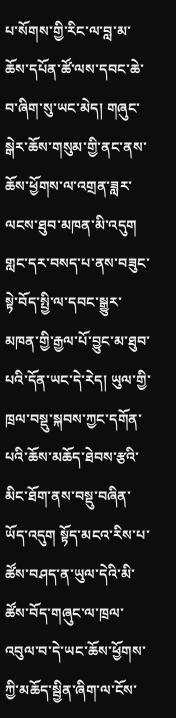པ་སོགས་གྱི་རིང་ལ་བླ་མ་ཆོས་དཔོན་ཚོ་ལས་དབང་ཆེ་བ་ཞིག་སུ་ཡང་མེད། གཞུང་སྒེར་ཆོས་གསུམ་གྱི་ནང་ནས་ཆོས་ཕྱོགས་ལ་འགྲན་ཟླར་ལངས་ཐུབ་མཁན་མི་འདུག གླང་དར་བསད་པ་ནས་བཟུང་སྟེ་བོད་སྤྱི་ལ་དབང་སྒྱུར་མཁན་གྱི་རྒྱལ་པོ་བྱུང་མ་ཐུབ་པའི་དོན་ཡང་དེ་རེད། ཡུལ་གྱི་ཁྲལ་བསྡུ་སྐབས་ཀྱང་དགོན་པའི་ཆོས་མཆོད་ཐེབས་རྩའི་མིང་ཐོག་ནས་བསྡུ་བཞིན་ཡོད་འདུག སྟོད་མངའ་རིས་པ་ཚོས་བཤད་ན་ཡུལ་དེའི་མི་ཚོས་བོད་གཞུང་ལ་ཁྲལ་འབུལ་བ་དེ་ཡང་ཆོས་ཕྱོགས་ཀྱི་མཆོད་སྦྱིན་ཞིག་ལ་ངོས་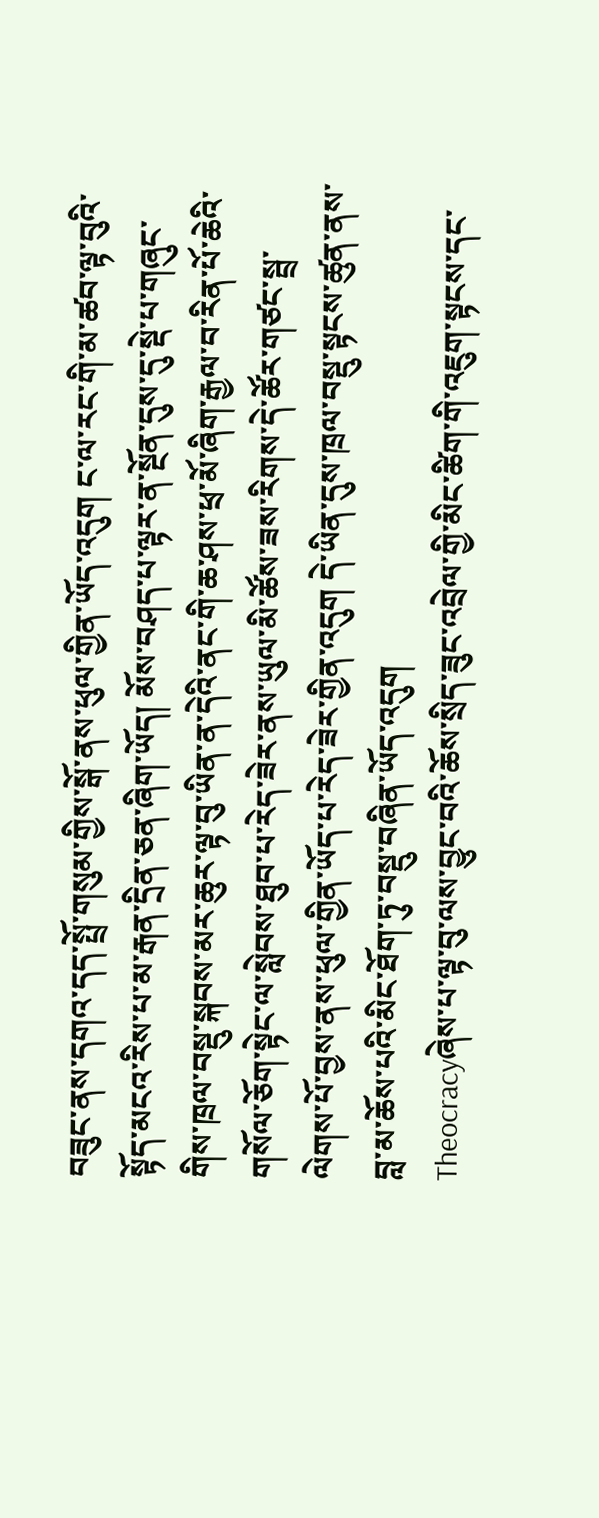བཟུང་ནས་དགའ་དད་སྤྲོ་གསུམ་གྱིས་སྒོ་ནས་ཕུལ་གྱིན་ཡོད་འདུག ང་ལ་རང་གི་མ་ཚབ་ལྟ་བུའི་སྟོད་མངའ་རིས་པ་མ་རྒན་དྲིན་ཅན་ཞིག་ཡོད། མོས་བཤད་པ་ལྟར་ན་སྔོན་དུས་དུ་སྡེ་པ་གཞུང་གིས་ཁྲལ་བསྡུ་སྐབས་མར་ཆུར་ལྟ་བུ་ཡིན་ན་དེའི་ནང་གི་ཆ་ཤས་ཕྲ་མོ་ཞིག་རྒྱལ་བ་རིན་པོ་ཆེའི་གསོལ་ཅོག་སྟེང་ལ་སླེབས་ཐུབ་པ་རེད་ཟེར་ནས་ཡུལ་མི་ཚོས་ཟས་རིགས་དེ་ཚོར་གཙང་སྦྲ་ལེགས་པོ་བྱས་ནས་ཕུལ་གྱིན་ཡོད་པ་རེད་ཟེར་གྱིན་འདུག དེ་ཡིན་དུས་ཁྲལ་བསྡུ་སྟངས་ཚུན་ནས་བླ་མ་ཆོས་པའི་མིང་ཐོག་ཏུ་བསྡུ་བཞིན་ཡོད་འདུག
Theocracyཞེས་པ་ལྟ་བུ་ལས་བྱུང་བའི་ཆོས་སྲིད་ཟུང་འབྲེལ་གྱི་མིང་ཚིག་གི་འཇུག་སྟངས་དང་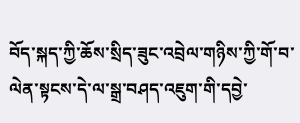བོད་སྐད་ཀྱི་ཆོས་སྲིད་ཟུང་འབྲེལ་གཉིས་ཀྱི་གོ་བ་ལེན་སྟངས་དེ་ལ་སྒྲ་བཤད་འཇུག་གི་དབྱེ་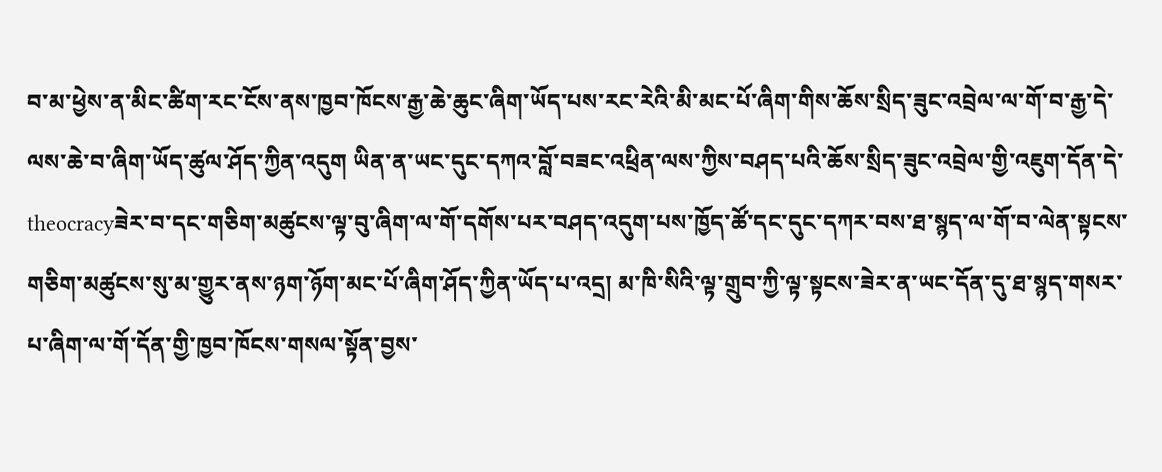བ་མ་ཕྱེས་ན་མིང་ཚིག་རང་ངོས་ནས་ཁྱབ་ཁོངས་རྒྱ་ཆེ་ཆུང་ཞིག་ཡོད་པས་རང་རེའི་མི་མང་པོ་ཞིག་གིས་ཆོས་སྲིད་ཟུང་འབྲེལ་ལ་གོ་བ་རྒྱ་དེ་ལས་ཆེ་བ་ཞིག་ཡོད་ཚུལ་ཤོད་ཀྱིན་འདུག ཡིན་ན་ཡང་དུང་དཀའ་བློ་བཟང་འཕྲིན་ལས་ཀྱིས་བཤད་པའི་ཆོས་སྲིད་ཟུང་འབྲེལ་གྱི་འཇུག་དོན་དེ་theocracyཟེར་བ་དང་གཅིག་མཚུངས་ལྟ་བུ་ཞིག་ལ་གོ་དགོས་པར་བཤད་འདུག་པས་ཁྱོད་ཚོ་དང་དུང་དཀར་བས་ཐ་སྙད་ལ་གོ་བ་ལེན་སྟངས་གཅིག་མཚུངས་སུ་མ་གྱུར་ནས་ཉག་ཉོག་མང་པོ་ཞིག་ཤོད་ཀྱིན་ཡོད་པ་འདྲ། མ་ཁི་སིའི་ལྟ་གྲུབ་ཀྱི་ལྟ་སྟངས་ཟེར་ན་ཡང་དོན་དུ་ཐ་སྙད་གསར་པ་ཞིག་ལ་གོ་དོན་གྱི་ཁྱབ་ཁོངས་གསལ་སྟོན་བྱས་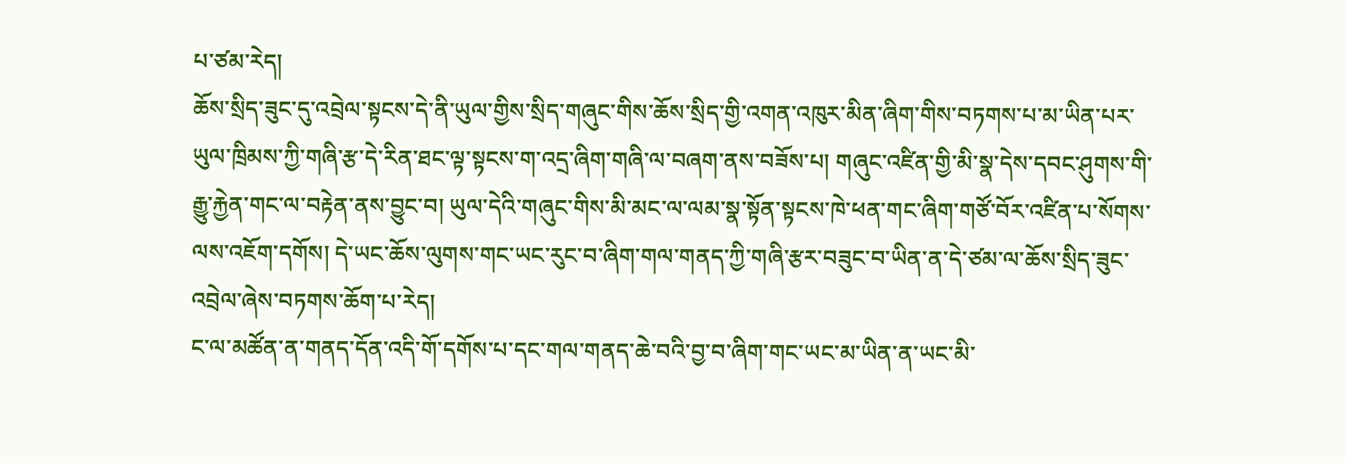པ་ཙམ་རེད།
ཆོས་སྲིད་ཟུང་དུ་འབྲེལ་སྟངས་དེ་ནི་ཡུལ་གྱིས་སྲིད་གཞུང་གིས་ཆོས་སྲིད་གྱི་འགན་འཁུར་མིན་ཞིག་གིས་བཏགས་པ་མ་ཡིན་པར་ཡུལ་ཁྲིམས་ཀྱི་གཞི་རྩ་དེ་རིན་ཐང་ལྟ་སྟངས་ག་འདྲ་ཞིག་གཞི་ལ་བཞག་ནས་བཟོས་པ། གཞུང་འཛིན་གྱི་མི་སྣ་དེས་དབང་ཤུགས་གི་རྒྱུ་རྐྱེན་གང་ལ་བརྟེན་ནས་བྱུང་བ། ཡུལ་དེའི་གཞུང་གིས་མི་མང་ལ་ལམ་སྣ་སྟོན་སྟངས་ཁེ་ཕན་གང་ཞིག་གཙོ་བོར་འཛིན་པ་སོགས་ལས་འཇོག་དགོས། དེ་ཡང་ཆོས་ལུགས་གང་ཡང་རུང་བ་ཞིག་གལ་གནད་ཀྱི་གཞི་རྩར་བཟུང་བ་ཡིན་ན་དེ་ཙམ་ལ་ཆོས་སྲིད་ཟུང་འབྲེལ་ཞེས་བཏགས་ཆོག་པ་རེད།
ང་ལ་མཚོན་ན་གནད་དོན་འདི་གོ་དགོས་པ་དང་གལ་གནད་ཆེ་བའི་བྱ་བ་ཞིག་གང་ཡང་མ་ཡིན་ན་ཡང་མི་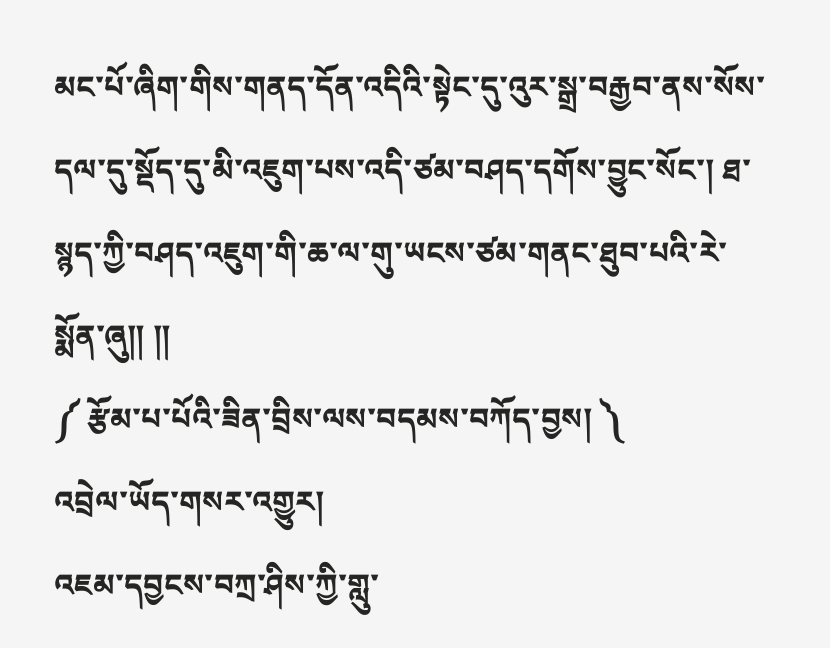མང་པོ་ཞིག་གིས་གནད་དོན་འདིའི་སྟེང་དུ་འུར་སྒྲ་བརྒྱབ་ནས་སོས་དལ་དུ་སྡོད་དུ་མི་འཇུག་པས་འདི་ཙམ་བཤད་དགོས་བྱུང་སོང་། ཐ་སྙད་ཀྱི་བཤད་འཇུག་གི་ཆ་ལ་གུ་ཡངས་ཙམ་གནང་ཐུབ་པའི་རེ་སྨོན་ཞུ༎ ༎
༼ རྩོམ་པ་པོའི་ཟིན་བྲིས་ལས་བདམས་བཀོད་བྱས། ༽
འབྲེལ་ཡོད་གསར་འགྱུར།
འཇམ་དབྱངས་བཀྲ་ཤིས་ཀྱི་གླུ་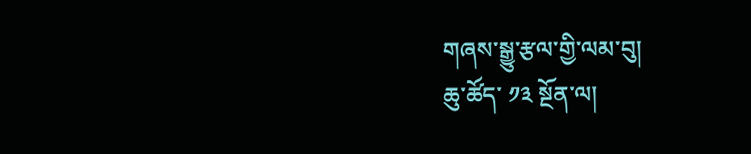གཞས་སྒྱུ་རྩལ་གྱི་ལམ་བུ།
ཆུ་ཚོད་ ༡༣ སྔོན་ལ།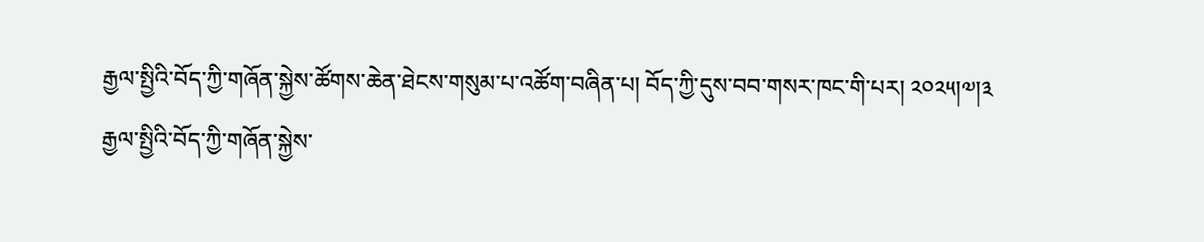རྒྱལ་སྤྱིའི་བོད་ཀྱི་གཞོན་སྐྱེས་ཚོགས་ཆེན་ཐེངས་གསུམ་པ་འཚོག་བཞིན་པ། བོད་ཀྱི་དུས་བབ་གསར་ཁང་གི་པར། ༢༠༢༥།༧།༣
རྒྱལ་སྤྱིའི་བོད་ཀྱི་གཞོན་སྐྱེས་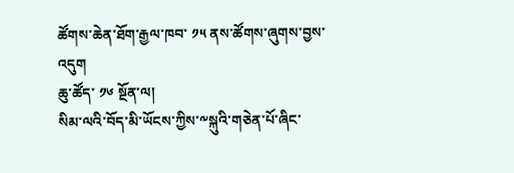ཚོགས་ཆེན་ཐོག་རྒྱལ་ཁབ་ ༡༥ ནས་ཚོགས་ཞུགས་བྱས་འདུག
ཆུ་ཚོད་ ༡༦ སྔོན་ལ།
སིམ་ལའི་བོད་མི་ཡོངས་ཀྱིས་༸སྐུའི་གཅེན་པོ་ཞིང་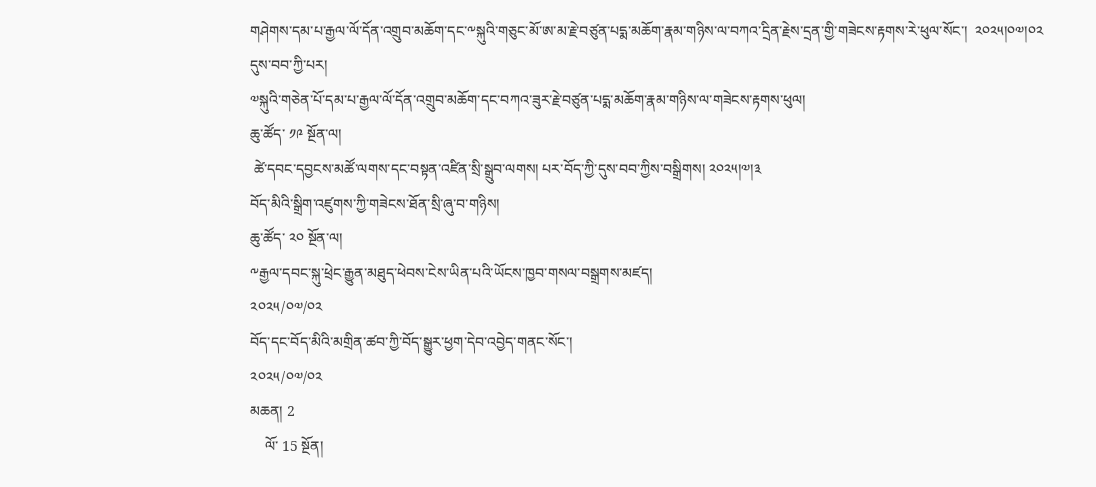གཤེགས་དམ་པ་རྒྱལ་ལོ་དོན་འགྲུབ་མཆོག་དང་༸སྐུའི་གཅུང་མོ་ཨ་མ་རྗེ་བཙུན་པདྨ་མཆོག་རྣམ་གཉིས་ལ་བཀའ་དྲིན་རྗེས་དྲན་གྱི་གཟེངས་རྟགས་རེ་ཕུལ་སོང་།  ༢༠༢༥།༠༧།༠༢ དུས་བབ་ཀྱི་པར།
༧སྐུའི་གཅེན་པོ་དམ་པ་རྒྱལ་ལོ་དོན་འགྲུབ་མཆོག་དང་བཀའ་ཟུར་རྗེ་བཙུན་པདྨ་མཆོག་རྣམ་གཉིས་ལ་གཟེངས་རྟགས་ཕུལ།
ཆུ་ཚོད་ ༡༩ སྔོན་ལ།
 ཚེ་དབང་དབྱངས་མཚོ་ལགས་དང་བསྟན་འཛིན་སྲི་སྒྲུབ་ལགས། པར་བོད་ཀྱི་དུས་བབ་ཀྱིས་བསྒྲིགས། ༢༠༢༥།༧།༣
བོད་མིའི་སྒྲིག་འཛུགས་ཀྱི་གཟེངས་ཐོན་སྲི་ཞུ་བ་གཉིས།
ཆུ་ཚོད་ ༢༠ སྔོན་ལ།
༸རྒྱལ་དབང་སྐུ་ཕྲེང་རྒྱུན་མཐུད་ཕེབས་ངེས་ཡིན་པའི་ཡོངས་ཁྱབ་གསལ་བསྒྲགས་མཛད།
༢༠༢༥/༠༧/༠༢
བོད་དང་བོད་མིའི་མགྲིན་ཚབ་ཀྱི་བོད་སྒྱུར་ཕྱག་དེབ་འབྱེད་གནང་སོང་།
༢༠༢༥/༠༧/༠༢
མཆན། 2
    ལོ་ 15 སྔོན།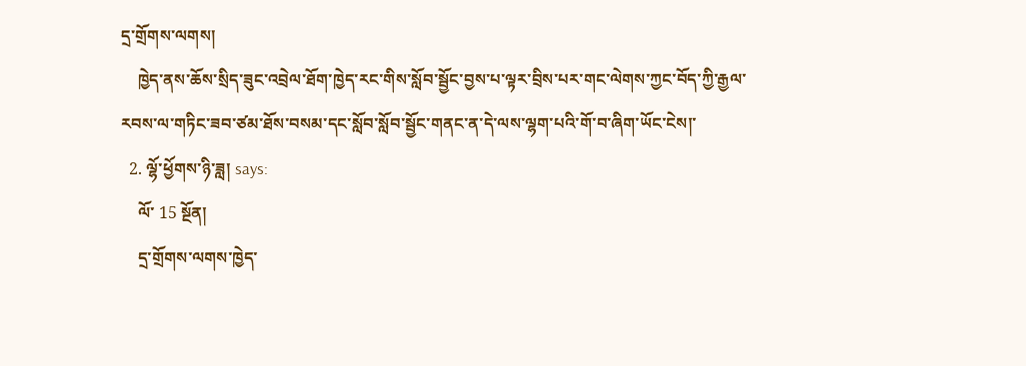དྲ་གྲོགས་ལགས།
    ཁྱེད་ནས་ཆོས་སྲིད་ཟུང་འབྲེལ་ཐོག་ཁྱེད་རང་གིས་སློབ་སྦྱོང་བྱས་པ་ལྟར་བྲིས་པར་གང་ལེགས་ཀྱང་བོད་ཀྱི་རྒྱལ་རབས་ལ་གཏིང་ཟབ་ཙམ་ཐོས་བསམ་དང་སློབ་སློབ་སྦྱོང་གནང་ན་དེ་ལས་ལྷག་པའི་གོ་བ་ཞིག་ཡོང་ངེས།་
  2. ལྷོ་ཕྱོགས་ཉི་ཟླ། says:
    ལོ་ 15 སྔོན།
    དྲ་གྲོགས་ལགས་ཁྱེད་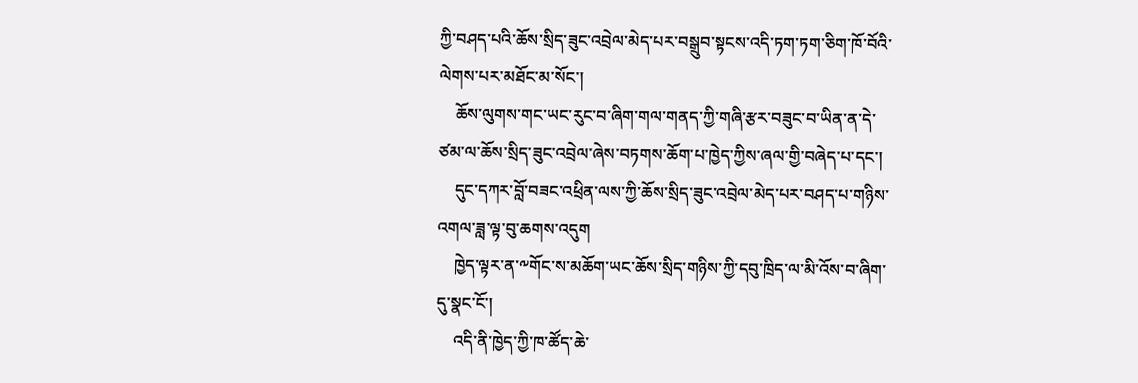ཀྱི་བཤད་པའི་ཆོས་སྲིད་ཟུང་འབྲེལ་མེད་པར་བསྒྲུབ་སྟངས་འདི་ཏག་ཏག་ཅིག་ཁོ་བོའི་ལེགས་པར་མཐོང་མ་སོང་།
    ཆོས་ལུགས་གང་ཡང་རུང་བ་ཞིག་གལ་གནད་ཀྱི་གཞི་རྩར་བཟུང་བ་ཡིན་ན་དེ་ཙམ་ལ་ཆོས་སྲིད་ཟུང་འབྲེལ་ཞེས་བཏགས་ཆོག་པ་ཁྱེད་ཀྱིས་ཞལ་གྱི་བཞེད་པ་དང་།
    དུང་དཀར་བློ་བཟང་འཕྲིན་ལས་ཀྱི་ཆོས་སྲིད་ཟུང་འབྲེལ་མེད་པར་བཤད་པ་གཉིས་འགལ་ཟླ་ལྟ་བུ་ཆགས་འདུག
    ཁྱེད་ལྟར་ན་༸གོང་ས་མཆོག་ཡང་ཆོས་སྲིད་གཉིས་ཀྱི་དབུ་ཁྲིད་ལ་མི་འོས་བ་ཞིག་དུ་སྣང་ངོ་།
    འདི་ནི་ཁྱེད་ཀྱི་ཁ་ཚོད་ཆེ་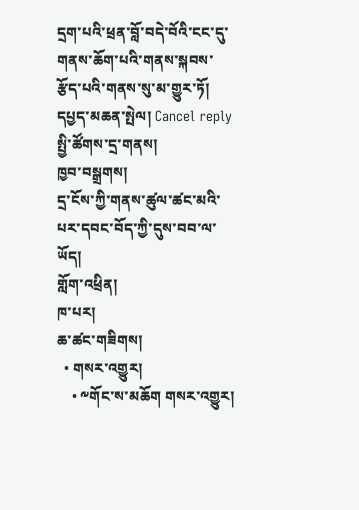དྲག་པའི་ཕྲན་བློ་བདེ་བོའི་ངང་དུ་གནས་ཆོག་པའི་གནས་སྐབས་རྩོད་པའི་གནས་སུ་མ་གྱུར་ཏོ།
དཔྱད་མཆན་སྤེལ། Cancel reply
སྤྱི་ཚོགས་དྲ་གནས།
ཁྱབ་བསྒྲགས།
དྲ་ངོས་ཀྱི་གནས་ཚུལ་ཚང་མའི་པར་དབང་བོད་ཀྱི་དུས་བབ་ལ་ཡོད།
གློག་འཕྲིན།
ཁ་པར།
ཆ་ཚང་གཟིགས།
  • གསར་འགྱུར།
    • ༸གོང་ས་མཆོག གསར་འགྱུར།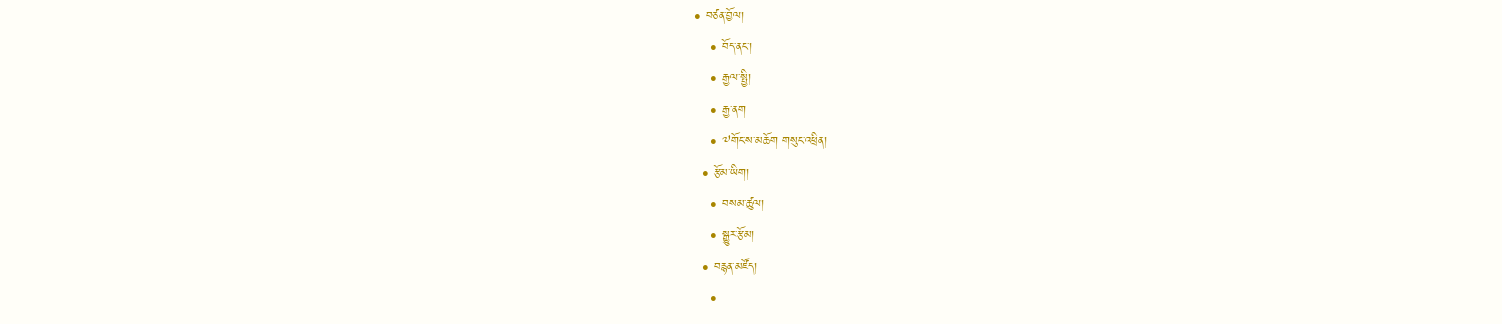• བཙན་བྱོལ།
    • བོད་ནང་།
    • རྒྱལ་སྤྱི།
    • རྒྱ་ནག
    • ༧གོང་ས་མཆོག གསུང་འཕྲིན།
  • རྩོམ་ཡིག།
    • བསམ་ཚུལ།
    • སྒྱུར་རྩོམ།
  • བརྙན་མཛོད།
    •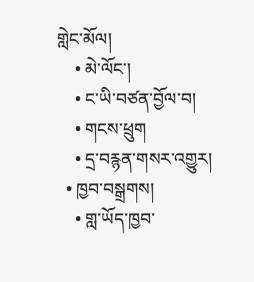གླེང་མོལ།
    • མེ་ལོང་།
    • ང་ཡི་བཙན་བྱོལ་བ།
    • གངས་ཕྲུག
    • དྲ་བརྙན་གསར་འགྱུར།
  • ཁྱབ་བསྒྲགས།
    • གླ་ཡོད་ཁྱབ་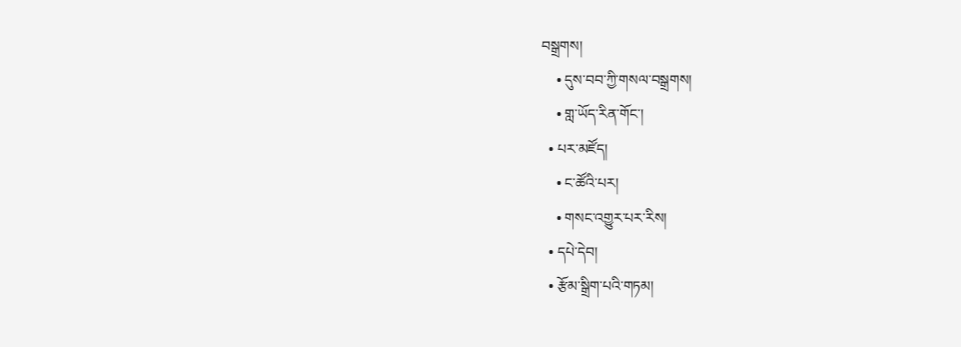བསྒྲགས།
    • དུས་བབ་ཀྱི་གསལ་བསྒྲགས།
    • གླ་ཡོད་རིན་གོང་།
  • པར་མཛོད།
    • ང་ཚོའི་པར།
    • གསང་འགྱུར་པར་རིས།
  • དཔེ་དེབ།
  • རྩོམ་སྒྲིག་པའི་གཏམ།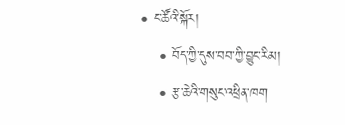• ང་ཚོའི་སྐོར།
    • བོད་ཀྱི་དུས་བབ་ཀྱི་བྱུང་རིམ།
    • རྩ་ཆེའི་གསུང་འཕྲིན་ཁག